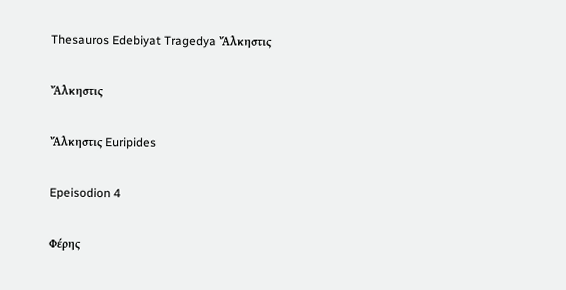Thesauros Edebiyat Tragedya Ἄλκηστις

Ἄλκηστις

Ἄλκηστις Euripides

Epeisodion 4

Φέρης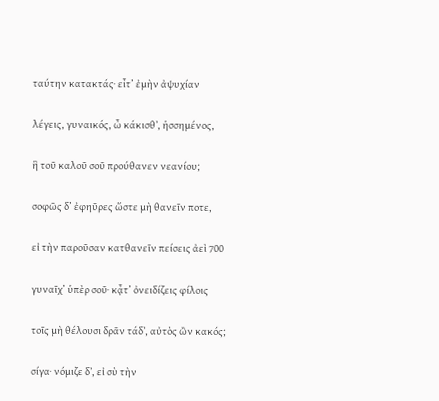ταύτην κατακτάς· εἶτ’ ἐμὴν ἀψυχίαν

λέγεις, γυναικός, ὦ κάκισθʼ, ἡσσημένος,

ἣ τοῦ καλοῦ σοῦ προύθανεν νεανίου;

σοφῶς δ’ ἐφηῦρες ὥστε μὴ θανεῖν ποτε,

εἰ τὴν παροῦσαν κατθανεῖν πείσεις ἀεὶ 700

γυναῖχ’ ὑπὲρ σοῦ· κᾆτ’ ὀνειδίζεις φίλοις

τοῖς μὴ θέλουσι δρᾶν τάδʼ, αὐτὸς ὢν κακός;

σίγα· νόμιζε δʼ, εἰ σὺ τὴν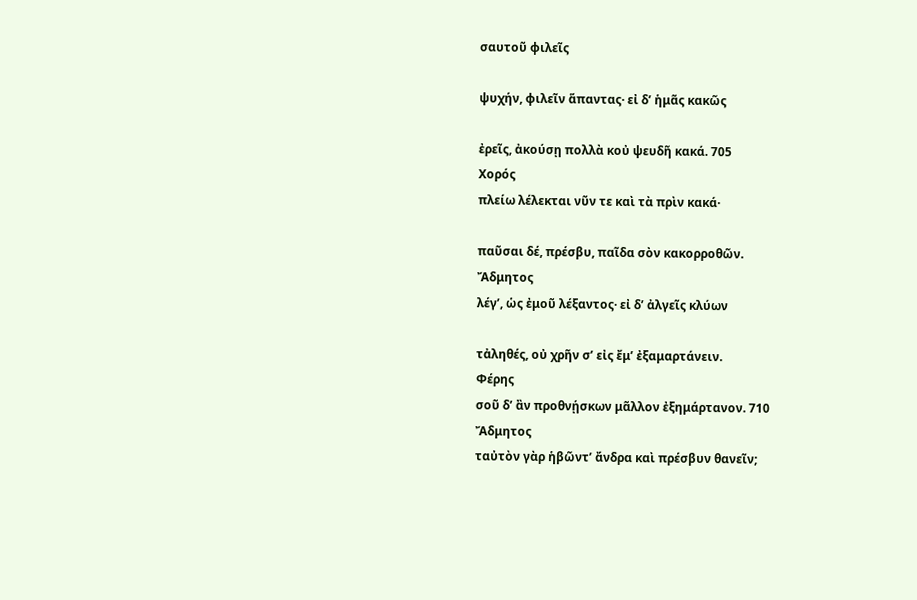σαυτοῦ φιλεῖς

ψυχήν, φιλεῖν ἅπαντας· εἰ δ’ ἡμᾶς κακῶς

ἐρεῖς, ἀκούσῃ πολλὰ κοὐ ψευδῆ κακά. 705
Χορός
πλείω λέλεκται νῦν τε καὶ τὰ πρὶν κακά·

παῦσαι δέ, πρέσβυ, παῖδα σὸν κακορροθῶν.
Ἄδμητος
λέγʼ, ὡς ἐμοῦ λέξαντος· εἰ δ’ ἀλγεῖς κλύων

τἀληθές, οὐ χρῆν σ’ εἰς ἔμ’ ἐξαμαρτάνειν.
Φέρης
σοῦ δ’ ἂν προθνῄσκων μᾶλλον ἐξημάρτανον. 710
Ἄδμητος
ταὐτὸν γὰρ ἡβῶντ’ ἄνδρα καὶ πρέσβυν θανεῖν;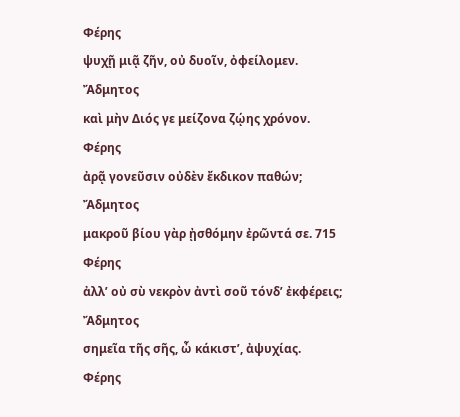Φέρης
ψυχῇ μιᾷ ζῆν, οὐ δυοῖν, ὀφείλομεν.
Ἄδμητος
καὶ μὴν Διός γε μείζονα ζῴης χρόνον.
Φέρης
ἀρᾷ γονεῦσιν οὐδὲν ἔκδικον παθών;
Ἄδμητος
μακροῦ βίου γὰρ ᾐσθόμην ἐρῶντά σε. 715
Φέρης
ἀλλ’ οὐ σὺ νεκρὸν ἀντὶ σοῦ τόνδ’ ἐκφέρεις;
Ἄδμητος
σημεῖα τῆς σῆς, ὦ κάκιστʼ, ἀψυχίας.
Φέρης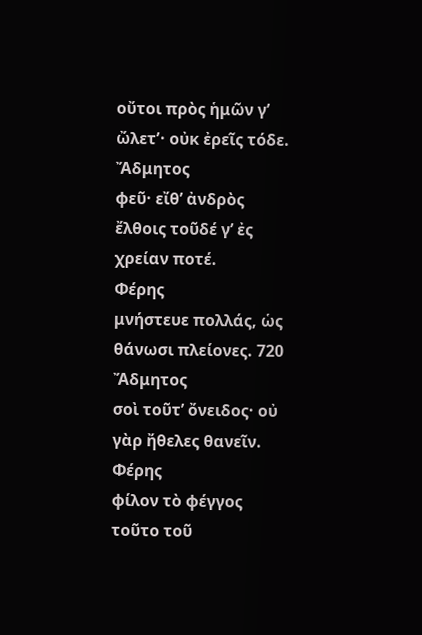οὔτοι πρὸς ἡμῶν γ’ ὤλετʼ· οὐκ ἐρεῖς τόδε.
Ἄδμητος
φεῦ· εἴθ’ ἀνδρὸς ἔλθοις τοῦδέ γ’ ἐς χρείαν ποτέ.
Φέρης
μνήστευε πολλάς, ὡς θάνωσι πλείονες. 720
Ἄδμητος
σοὶ τοῦτ’ ὄνειδος· οὐ γὰρ ἤθελες θανεῖν.
Φέρης
φίλον τὸ φέγγος τοῦτο τοῦ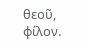θεοῦ, φίλον.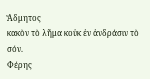Ἄδμητος
κακὸν τὸ λῆμα κοὐκ ἐν ἀνδράσιν τὸ σόν.
Φέρης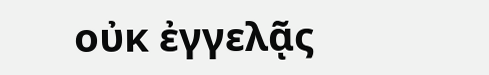οὐκ ἐγγελᾷς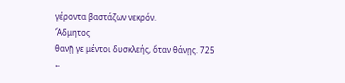γέροντα βαστάζων νεκρόν.
Ἄδμητος
θανῇ γε μέντοι δυσκλεής, ὅταν θάνῃς. 725
←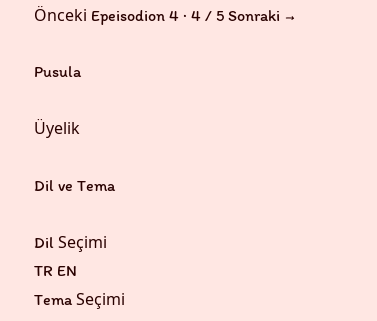Önceki Epeisodion 4 · 4 / 5 Sonraki →

Pusula

Üyelik

Dil ve Tema

Dil Seçimi
TR EN
Tema Seçimi